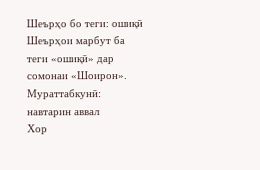Шеърҳо бо теги: ошиқӣ
Шеърҳои марбут ба теги «ошиқӣ» дар сомонаи «Шоирон».
Мураттабкунӣ: навтарин аввал
Хор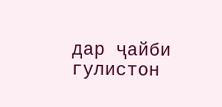дар ҷайби гулистон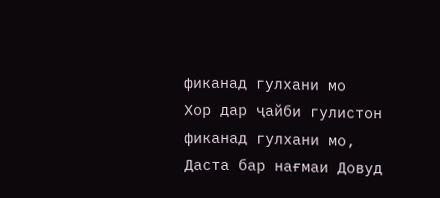фиканад гулхани мо
Хор дар ҷайби гулистон фиканад гулхани мо, Даста бар нағмаи Довуд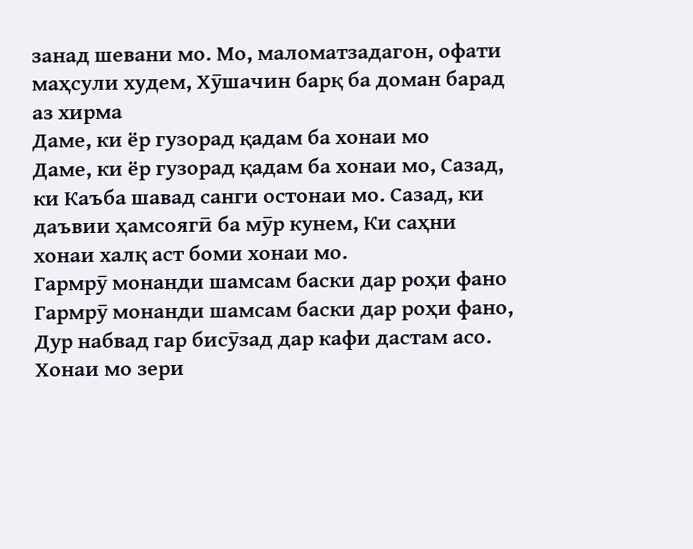занад шевани мо. Мо, маломатзадагон, офати маҳсули худем, Хӯшачин барқ ба доман барад аз хирма
Даме, ки ёр гузорад қадам ба хонаи мо
Даме, ки ёр гузорад қадам ба хонаи мо, Сазад, ки Каъба шавад санги остонаи мо. Сазад, ки даъвии ҳамсоягӣ ба мӯр кунем, Ки саҳни хонаи халқ аст боми хонаи мо.
Гармрӯ монанди шамсам баски дар роҳи фано
Гармрӯ монанди шамсам баски дар роҳи фано, Дур набвад гар бисӯзад дар кафи дастам асо. Хонаи мо зери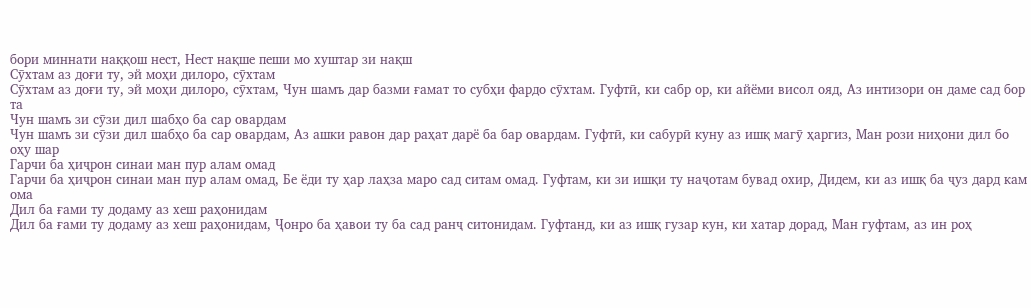бори миннати наққош нест, Нест нақше пеши мо хуштар зи нақш
Сӯхтам аз доғи ту, эй моҳи дилоро, сӯхтам
Сӯхтам аз доғи ту, эй моҳи дилоро, сӯхтам, Чун шамъ дар базми ғамат то субҳи фардо сӯхтам. Гуфтӣ, ки сабр ор, ки айёми висол ояд, Аз интизори он даме сад бор та
Чун шамъ зи сӯзи дил шабҳо ба сар овардам
Чун шамъ зи сӯзи дил шабҳо ба сар овардам, Аз ашки равон дар раҳат дарё ба бар овардам. Гуфтӣ, ки сабурӣ куну аз ишқ магӯ ҳаргиз, Ман рози ниҳони дил бо оҳу шар
Гарчи ба ҳиҷрон синаи ман пур алам омад
Гарчи ба ҳиҷрон синаи ман пур алам омад, Бе ёди ту ҳар лаҳза маро сад ситам омад. Гуфтам, ки зи ишқи ту наҷотам бувад охир, Дидем, ки аз ишқ ба ҷуз дард кам ома
Дил ба ғами ту додаму аз хеш раҳонидам
Дил ба ғами ту додаму аз хеш раҳонидам, Ҷонро ба ҳавои ту ба сад ранҷ ситонидам. Гуфтанд, ки аз ишқ гузар кун, ки хатар дорад, Ман гуфтам, аз ин роҳ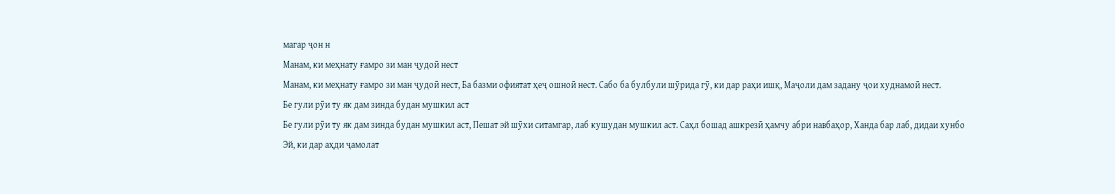магар ҷон н
Манам, ки меҳнату ғамро зи ман ҷудоӣ нест
Манам, ки меҳнату ғамро зи ман ҷудоӣ нест, Ба базми офиятат ҳеҷ ошноӣ нест. Сабо ба булбули шӯрида гӯ, ки дар раҳи ишқ, Маҷоли дам задану ҷои худнамоӣ нест.
Бе гули рӯи ту як дам зинда будан мушкил аст
Бе гули рӯи ту як дам зинда будан мушкил аст, Пешат эй шӯхи ситамгар, лаб кушудан мушкил аст. Саҳл бошад ашкрезӣ ҳамчу абри навбаҳор, Ханда бар лаб, дидаи хунбо
Эй, ки дар аҳди ҷамолат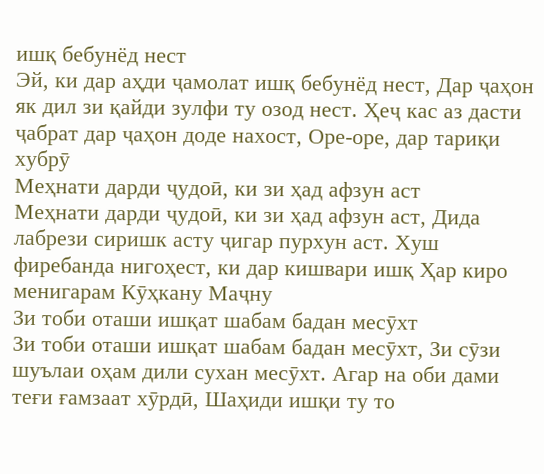ишқ бебунёд нест
Эй, ки дар аҳди ҷамолат ишқ бебунёд нест, Дар ҷаҳон як дил зи қайди зулфи ту озод нест. Ҳеҷ кас аз дасти ҷабрат дар ҷаҳон доде нахост, Оре-оре, дар тариқи хубрӯ
Меҳнати дарди ҷудоӣ, ки зи ҳад афзун аст
Меҳнати дарди ҷудоӣ, ки зи ҳад афзун аст, Дида лабрези сиришк асту ҷигар пурхун аст. Хуш фиребанда нигоҳест, ки дар кишвари ишқ Ҳар киро менигарам Кӯҳкану Маҷну
Зи тоби оташи ишқат шабам бадан месӯхт
Зи тоби оташи ишқат шабам бадан месӯхт, Зи сӯзи шуълаи оҳам дили сухан месӯхт. Агар на оби дами теғи ғамзаат хӯрдӣ, Шаҳиди ишқи ту то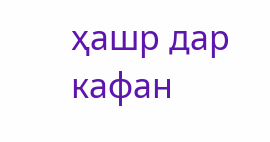ҳашр дар кафан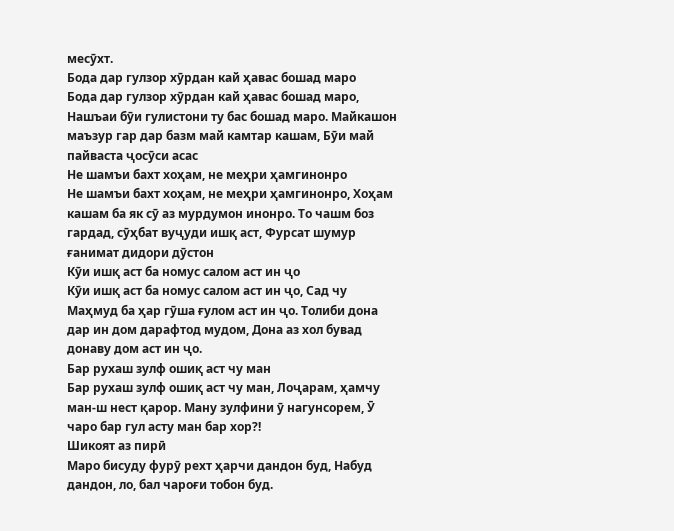месӯхт.
Бода дар гулзор хӯрдан кай ҳавас бошад маро
Бода дар гулзор хӯрдан кай ҳавас бошад маро, Нашъаи бӯи гулистони ту бас бошад маро. Майкашон маъзур гар дар базм май камтар кашам, Бӯи май пайваста ҷосӯси асас
Не шамъи бахт хоҳам, не меҳри ҳамгинонро
Не шамъи бахт хоҳам, не меҳри ҳамгинонро, Хоҳам кашам ба як сӯ аз мурдумон инонро. То чашм боз гардад, сӯҳбат вуҷуди ишқ аст, Фурсат шумур ғанимат дидори дӯстон
Кӯи ишқ аст ба номус салом аст ин ҷо
Кӯи ишқ аст ба номус салом аст ин ҷо, Сад чу Маҳмуд ба ҳар гӯша ғулом аст ин ҷо. Толиби дона дар ин дом дарафтод мудом, Дона аз хол бувад донаву дом аст ин ҷо.
Бар рухаш зулф ошиқ аст чу ман
Бар рухаш зулф ошиқ аст чу ман, Лоҷарам, ҳамчу ман-ш нест қарор. Ману зулфини ӯ нагунсорем, Ӯ чаро бар гул асту ман бар хор?!
Шикоят аз пирӣ
Маро бисуду фурӯ рехт ҳарчи дандон буд, Набуд дандон, ло, бал чароғи тобон буд.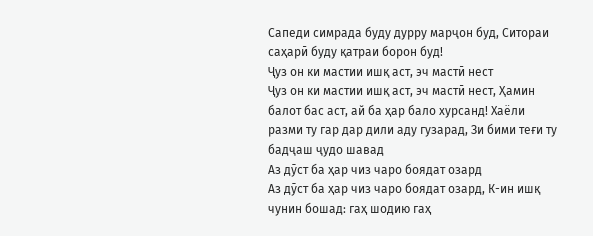Сапеди симрада буду дурру марҷон буд, Ситораи саҳарӣ буду қатраи борон буд!
Ҷуз он ки мастии ишқ аст, эч мастӣ нест
Ҷуз он ки мастии ишқ аст, эч мастӣ нест, Ҳамин балот бас аст, ай ба ҳар бало хурсанд! Хаёли разми ту гар дар дили аду гузарад, Зи бими теғи ту бадҷаш ҷудо шавад
Аз дӯст ба ҳар чиз чаро боядат озард
Аз дӯст ба ҳар чиз чаро боядат озард, К-ин ишқ чунин бошад: гаҳ шодию гаҳ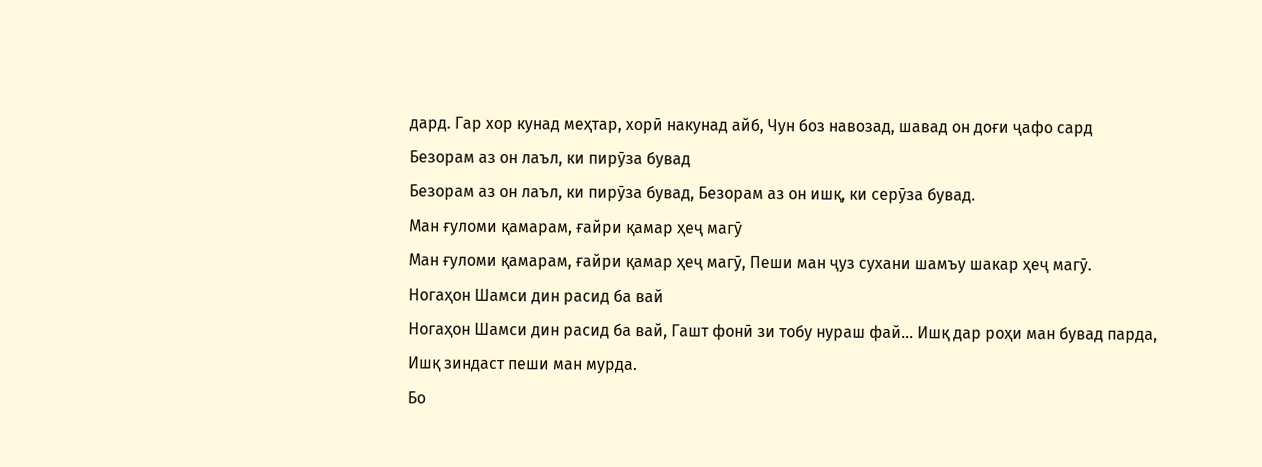дард. Гар хор кунад меҳтар, хорӣ накунад айб, Чун боз навозад, шавад он доғи ҷафо сард
Безорам аз он лаъл, ки пирӯза бувад
Безорам аз он лаъл, ки пирӯза бувад, Безорам аз он ишқ, ки серӯза бувад.
Ман ғуломи қамарам, ғайри қамар ҳеҷ магӯ
Ман ғуломи қамарам, ғайри қамар ҳеҷ магӯ, Пеши ман ҷуз сухани шамъу шакар ҳеҷ магӯ.
Ногаҳон Шамси дин расид ба вай
Ногаҳон Шамси дин расид ба вай, Гашт фонӣ зи тобу нураш фай… Ишқ дар роҳи ман бувад парда, Ишқ зиндаст пеши ман мурда.
Бо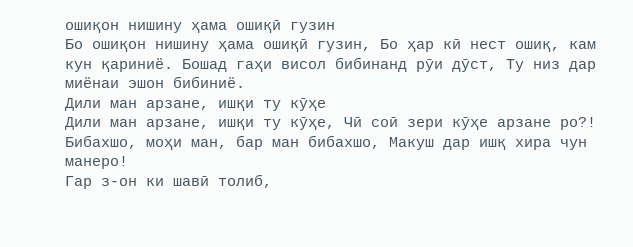ошиқон нишину ҳама ошиқӣ гузин
Бо ошиқон нишину ҳама ошиқӣ гузин, Бо ҳар кӣ нест ошиқ, кам кун қариниё. Бошад гаҳи висол бибинанд рӯи дӯст, Ту низ дар миёнаи эшон бибиниё.
Дили ман арзане, ишқи ту кӯҳе
Дили ман арзане, ишқи ту кӯҳе, Чӣ соӣ зери кӯҳе арзане ро?! Бибахшо, моҳи ман, бар ман бибахшо, Макуш дар ишқ хира чун манеро!
Гар з-он ки шавӣ толиб,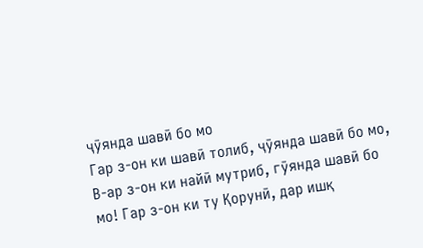ҷӯянда шавӣ бо мо
Гар з-он ки шавӣ толиб, ҷӯянда шавӣ бо мо, В-ар з-он ки найӣ мутриб, гӯянда шавӣ бо мо! Гар з-он ки ту Қорунӣ, дар ишқ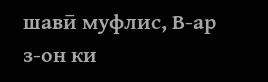шавӣ муфлис, В-ар з-он ки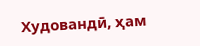Худовандӣ, ҳам